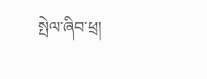སྤེལ་ཞིབ་ཕྲ།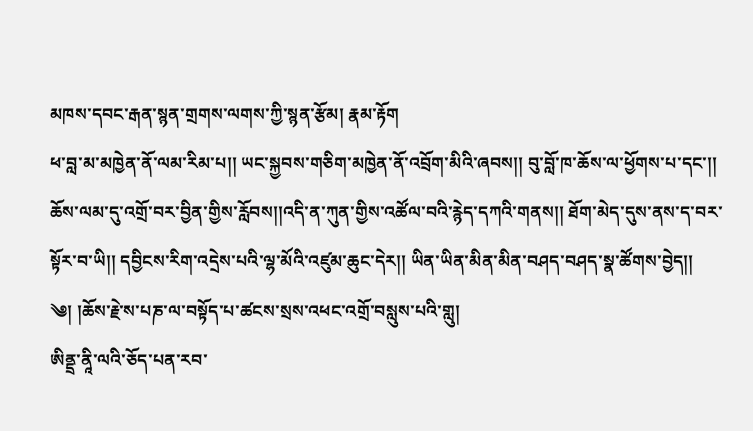མཁས་དབང་རྒན་སྙན་གྲགས་ལགས་ཀྱི་སྙན་རྩོམ། རྣམ་རྟོག
ཕ་བླ་མ་མཁྱེན་ནོ་ལམ་རིམ་པ།། ཡང་སྐྱབས་གཅིག་མཁྱེན་ནོ་འབྲོག་མིའི་ཞབས།། བུ་བློ་ཁ་ཆོས་ལ་ཕྱོགས་པ་དང་།། ཆོས་ལམ་དུ་འགྲོ་བར་བྱིན་གྱིས་རློབས།།འདི་ན་ཀུན་གྱིས་འཚོལ་བའི་རྙེད་དཀའི་གནས།། ཐོག་མེད་དུས་ནས་ད་བར་སྟོར་བ་ཡི།། དབྱིངས་རིག་འདྲེས་པའི་ལྷ་མོའི་འཛུམ་ཆུང་དེར།། ཡིན་ཡིན་མིན་མིན་བཤད་བཤད་སྣ་ཚོགས་བྱེད།།
༄། །ཆོས་རྗེ་ས་པཎ་ལ་བསྟོད་པ་ཚངས་སྲས་འཕང་འགྲོ་བསླུས་པའི་གླུ།
ཨིནྡྲ་ནཱི་ལའི་ཅོད་པན་རབ་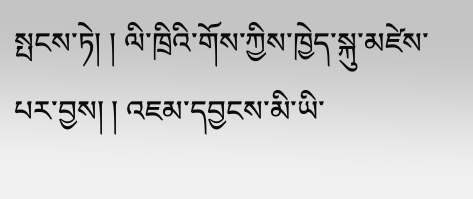སྤངས་ཏེ། ། ལི་ཁྲིའི་གོས་ཀྱིས་ཁྱེད་སྐུ་མཛེས་པར་བྱས། ། འཇམ་དབྱངས་མི་ཡི་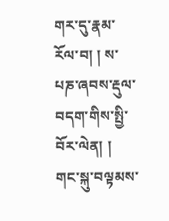གར་དུ་རྣམ་རོལ་བ། ། ས་པཎ་ཞབས་རྡུལ་བདག་གིས་སྤྱི་བོར་ལེན། ། གང་སྐུ་བལྟམས་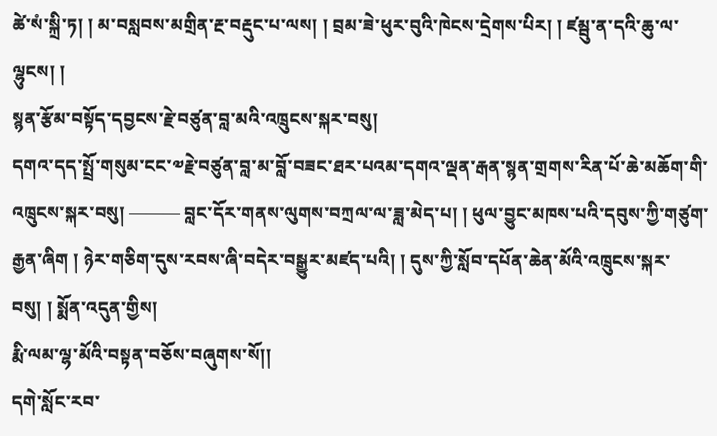ཚེ་སཾ་སྐྲི་ཏ། ། མ་བསླབས་མགྲིན་རྔ་བརྡུང་པ་ལས། ། བྲམ་ཟེ་ཕུར་བུའི་ཁེངས་དྲེགས་པིར། ། ཛམྦུ་ན་དའི་ཆུ་ལ་ལྷུངས། །
སྙན་རྩོམ་བསྟོད་དབྱངས་རྗེ་བཙུན་བླ་མའི་འཁྲུངས་སྐར་བསུ།
དགའ་དད་སྤྲོ་གསུམ་ངང་༧རྗེ་བཙུན་བླ་མ་བློ་བཟང་ཐར་པའམ་དགའ་ལྡན་རྒན་སྙན་གྲགས་རིན་པོ་ཆེ་མཆོག་གི་འཁྲུངས་སྐར་བསུ། ——— བླང་དོར་གནས་ལུགས་བཀྲལ་ལ་ཟླ་མེད་པ། ། ཕུལ་བྱུང་མཁས་པའི་དབུས་ཀྱི་གཙུག་རྒྱན་ཞིག ། ཉེར་གཅིག་དུས་རབས་ཞི་བདེར་བསྒྱུར་མཛད་པའི། ། དུས་ཀྱི་སློབ་དཔོན་ཆེན་མོའི་འཁྲུངས་སྐར་བསུ། ། སྨོན་འདུན་གྱིས།
རྨི་ལམ་ལྷ་མོའི་བསྟན་བཅོས་བཞུགས་སོ།།
དགེ་སློང་རབ་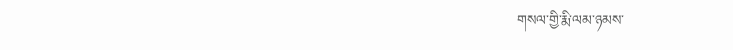གསལ་གྱི་རྨི་ལམ་ཉམས་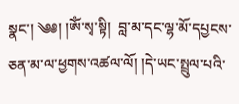སྣང་། ༄༅། །ཨོཾ་སྭ་སྟི།  བླ་མ་དང་ལྷ་མོ་དཔྱངས་ཅན་མ་ལ་ཕྱགས་འཚལ་ལོ། །དེ་ཡང་སྤྲུལ་པའི་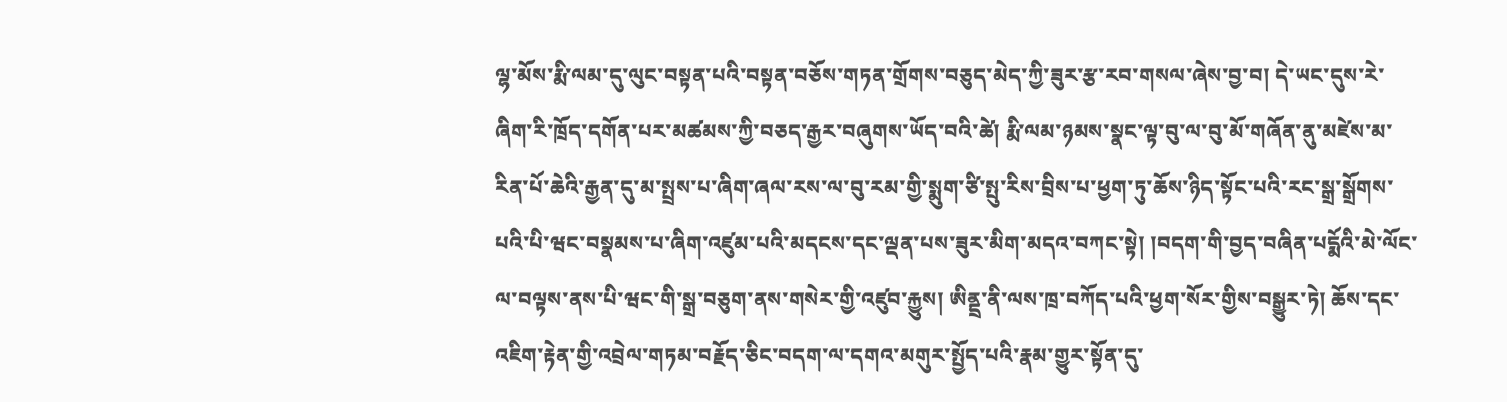ལྷ་མོས་རྨི་ལམ་དུ་ལུང་བསྟན་པའི་བསྟན་བཅོས་གཏན་གྲོགས་བཅུད་མེད་ཀྱི་ཟུར་རྩ་རབ་གསལ་ཞེས་བྱ་བ། དེ་ཡང་དུས་རེ་ཞིག་རི་ཁྲོད་དགོན་པར་མཚམས་ཀྱི་བཅད་རྒྱར་བཞུགས་ཡོད་བའི་ཚེ། རྨི་ལམ་ཉམས་སྣང་ལྟ་བུ་ལ་བུ་མོ་གཞོན་ནུ་མཛེས་མ་རིན་པོ་ཆེའི་རྒྱན་དུ་མ་སྤྲས་པ་ཞིག་ཞལ་རས་ལ་བུ་རམ་གྱི་སྨུག་ཙི་སྤུ་རིས་བྲིས་པ་ཕྱག་ཏུ་ཆོས་ཉིད་སྟོང་པའི་རང་སྒྲ་སྒྲོགས་པའི་པི་ཝང་བསྣམས་པ་ཞིག་འཛུམ་པའི་མདངས་དང་ལྡན་པས་ཟུར་མིག་མདའ་བཀང་སྟེ། །བདག་གི་བྱད་བཞིན་པདྨོའི་མེ་ལོང་ལ་བལྟས་ནས་པི་ཝང་གི་སྒྲ་བཅུག་ནས་གསེར་གྱི་འཛུབ་རྐྱུས། ཨིནྡྲ་ནི་ལས་ཁྲ་བཀོད་པའི་ཕྱག་སོར་གྱིས་བསྒྱུར་ཏེ། ཆོས་དང་འཇིག་རྟེན་གྱི་འབྲེལ་གཏམ་བརྗོད་ཅིང་བདག་ལ་དགའ་མགུར་སྤྱོད་པའི་རྣམ་གྱུར་སྟོན་དུ་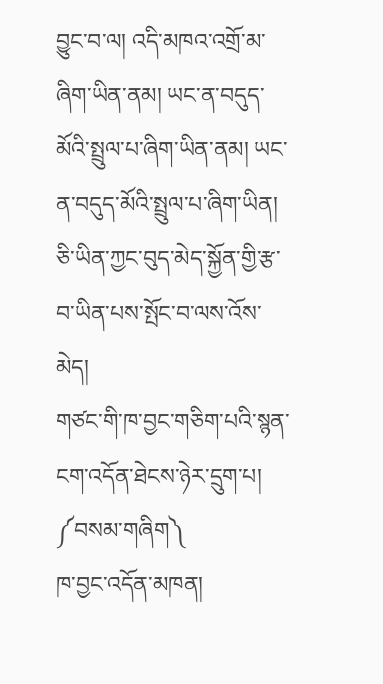བྱུང་བ་ལ། འདི་མཁའ་འགྲོ་མ་ཞིག་ཡིན་ནམ། ཡང་ན་བདུད་མོའི་སྤྲུལ་པ་ཞིག་ཡིན་ནམ། ཡང་ན་བདུད་མོའི་སྤྲུལ་པ་ཞིག་ཡིན། ཅི་ཡིན་ཀྱང་བུད་མེད་སྐྱོན་གྱི་རྩ་བ་ཡིན་པས་སྤོང་བ་ལས་འོས་མེད།
གཙང་གི་ཁ་བྱང་གཅིག་པའི་སྙན་ངག་འདོན་ཐེངས་ཉེར་དྲུག་པ། ༼བསམ་གཞིག༽
ཁ་བྱང་འདོན་མཁན།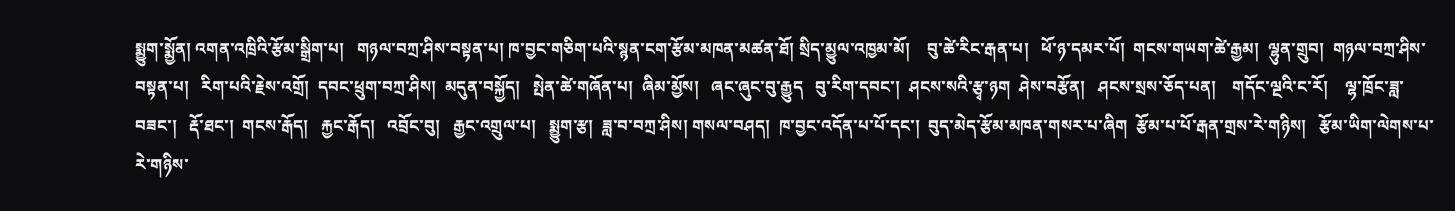སྨྱུག་སྨྱོན། འགན་འཁྲིའི་རྩོམ་སྒྲིག་པ།   གཉལ་བཀྲ་ཤིས་བསྟན་པ། ཁ་བྱང་གཅིག་པའི་སྙན་ངག་རྩོམ་མཁན་མཚན་ཐོ། སྲིད་མྱུལ་འཁྱམ་མོ།    བུ་ཚེ་རིང་རྒན་པ།   ཕོ་ཉ་དམར་པོ།  གངས་གཡག་ཚེ་རྒྱམ།  ལྷུན་གྲུབ།  གཉལ་བཀྲ་ཤིས་བསྟན་པ།   རིག་པའི་རྗེས་འགྲོ།  དབང་ཕྲུག་བཀྲ་ཤིས།  མདུན་བསྐྱོད།   སྤེན་ཚེ་གཞོན་པ།  ཞིམ་མྱོས།   ཞང་ཞུང་བུ་རྒྱུད   བུ་རིག་དབང་།  ཤངས་སའི་རྩྭ་ཉག  ཤེས་བརྩོན།   ཤངས་སྲས་ཅོད་པན།    གདོང་ལྔའི་ང་རོ།    ལྷ་ཁྲོང་ཟླ་བཟང་།   རྡོ་ཐང་།  གངས་རྒོད།   རྐྱང་རྒོད།   འབྲོང་བུ།   རྒྱང་འགྲུལ་པ།   སྨྱུག་རྩ།  ཟླ་བ་བཀྲ་ཤིས། གསལ་བཤད།  ཁ་བྱང་འདོན་པ་པོ་དང་།  བུད་མེད་རྩོམ་མཁན་གསར་པ་ཞིག  རྩོམ་པ་པོ་རྒན་གྲས་རེ་གཉིས།   རྩོམ་ཡིག་ལེགས་པ་རེ་གཉིས་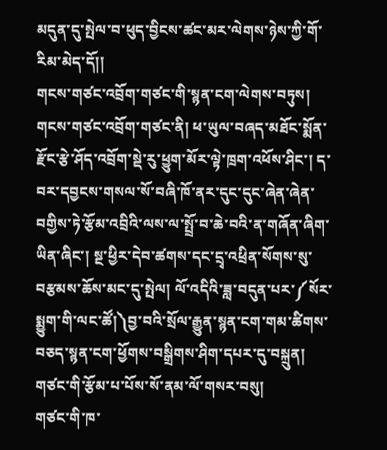མདུན་དུ་སྤེལ་བ་ཕུད་བྱིངས་ཚང་མར་ལེགས་ཉེས་ཀྱི་གོ་རིམ་མེད་དོ།།
གངས་གཙང་འབྲོག་གཙང་གི་སྙན་ངག་ལེགས་བཏུས།
གངས་གཙང་འབྲོག་གཙང་ནི། ཕ་ཡུལ་བཞད་མཐོང་སྨོན་རྫོང་རྩེ་ཤོད་འབྲོག་སྡེ་རུ་ཕྱུག་མོར་ལྟེ་ཁྲག་འཕོས་ཤིང་། ད་བར་དབྱངས་གསལ་སོ་བཞི་ཁོ་ནར་དུང་དུང་ཞེན་ཞེན་བགྱིས་ཏེ་རྩོམ་འབྲིའི་ལས་ལ་སྤྲོ་བ་ཆེ་བའི་ན་གཞོན་ཞིག་ཡིན་ཞིང་། སྔ་ཕྱིར་དེབ་ཚགས་དང་དྲྭ་འཕྲིན་སོགས་སུ་བརྩམས་ཆོས་མང་དུ་སྤེལ། ལོ་འདིའི་ཟླ་བདུན་པར་༼སོར་སྨྱུག་གི་ལང་ཚོ།༽བྱ་བའི་སྲོལ་རྒྱུན་སྙན་ངག་གམ་ཚིགས་བཅད་སྙན་ངག་ཕྱོགས་བསྒྲིགས་ཤིག་དཔར་དུ་བསྐྲུན།
གཙང་གི་རྩོམ་པ་པོས་སོ་ནམ་ལོ་གསར་བསུ།
གཙང་གི་ཁ་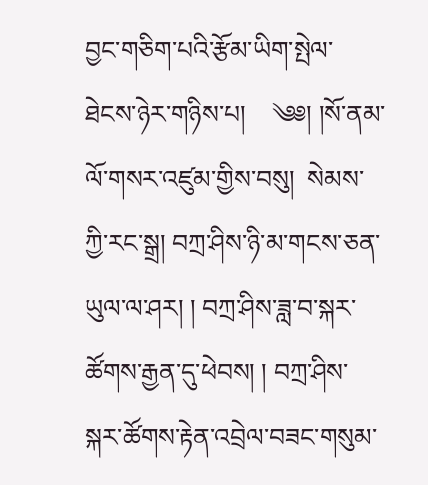བྱང་གཅིག་པའི་རྩོམ་ཡིག་སྤེལ་ཐེངས་ཉེར་གཉིས་པ།    ༄༅། །སོ་ནམ་ལོ་གསར་འཛུམ་གྱིས་བསུ།  སེམས་ཀྱི་རང་སྒྲ། བཀྲ་ཤིས་ཉི་མ་གངས་ཅན་ཡུལ་ལ་ཤར། ། བཀྲ་ཤིས་ཟླ་བ་སྐར་ཚོགས་རྒྱན་དུ་ཕེབས། ། བཀྲ་ཤིས་སྐར་ཚོགས་རྟེན་འབྲེལ་བཟང་གསུམ་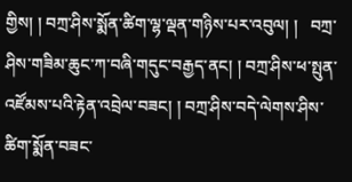གྱིས། ། བཀྲ་ཤིས་སྨོན་ཚིག་ལྷ་ལྡན་གཉིས་པར་འབུལ། །   བཀྲ་ཤིས་གཟིམ་ཆུང་ཀ་བཞི་གདུང་བརྒྱད་ནང། ། བཀྲ་ཤིས་ཕ་སྤུན་འཛོམས་པའི་རྟེན་འབྲེལ་བཟང། ། བཀྲ་ཤིས་བདེ་ལེགས་ཤིས་ཚིག་སྨོན་བཟང་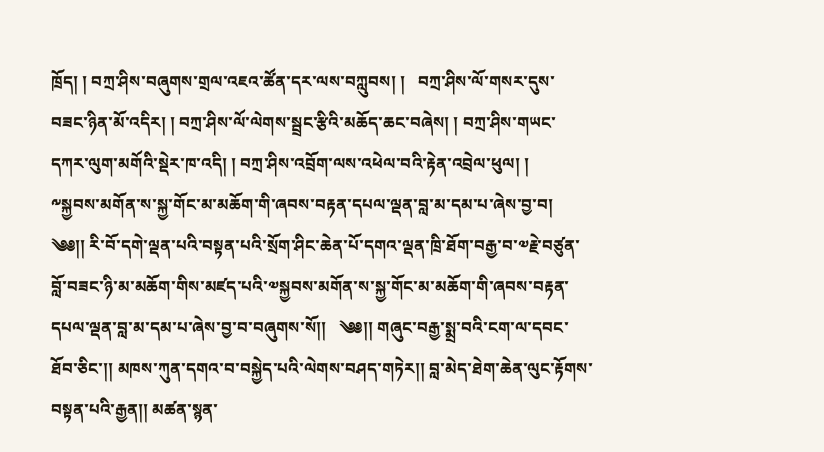ཁྲོད། ། བཀྲ་ཤིས་བཞུགས་གྲལ་འཇའ་ཚོན་དར་ལས་བཀླུབས། །   བཀྲ་ཤིས་ལོ་གསར་དུས་བཟང་ཉིན་མོ་འདིར། ། བཀྲ་ཤིས་ལོ་ལེགས་སྦྲང་རྩིའི་མཆོད་ཆང་བཞེས། ། བཀྲ་ཤིས་གཡང་དཀར་ལུག་མགོའི་སྡེར་ཁ་འདི། ། བཀྲ་ཤིས་འབྲོག་ལས་འཕེལ་བའི་རྟེན་འབྲེལ་ཕུལ། །
༸སྐྱབས་མགོན་ས་སྐྱ་གོང་མ་མཆོག་གི་ཞབས་བརྟན་དཔལ་ལྡན་བླ་མ་དམ་པ་ཞེས་བྱ་བ།
༄༅།། རི་བོ་དགེ་ལྡན་པའི་བསྟན་པའི་སྲོག་ཤིང་ཆེན་པོ་དགའ་ལྡན་ཁྲི་ཐོག་བརྒྱ་བ་༧རྗེ་བཙུན་བློ་བཟང་ཉི་མ་མཆོག་གིས་མཛད་པའི་༧སྐྱབས་མགོན་ས་སྐྱ་གོང་མ་མཆོག་གི་ཞབས་བརྟན་དཔལ་ལྡན་བླ་མ་དམ་པ་ཞེས་བྱ་བ་བཞུགས་སོ།།   ༄༅།། གཞུང་བརྒྱ་སྨྲ་བའི་ངག་ལ་དབང་ཐོབ་ཅིང་།། མཁས་ཀུན་དགའ་བ་བསྐྱེད་པའི་ལེགས་བཤད་གཏེར།། བླ་མེད་ཐེག་ཆེན་ལུང་རྟོགས་བསྟན་པའི་རྒྱན།། མཚན་སྙན་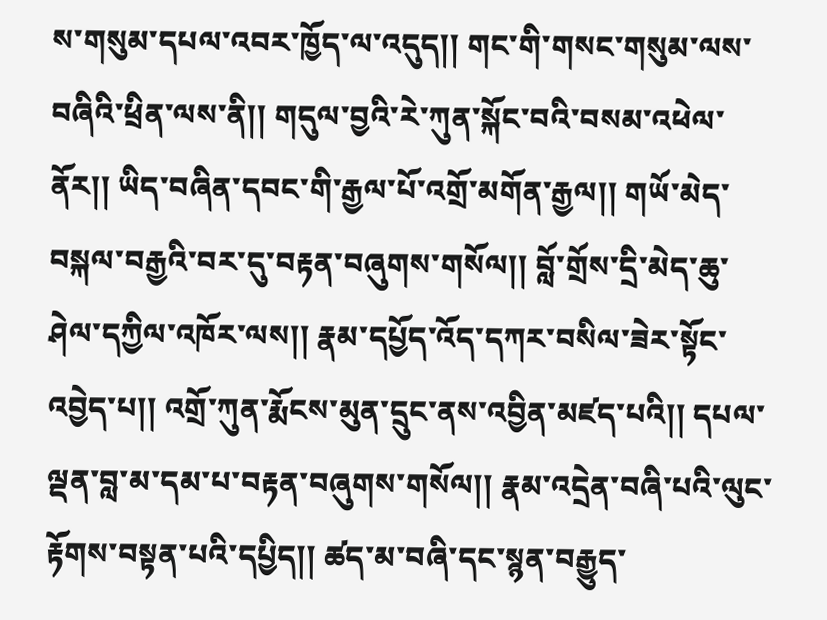ས་གསུམ་དཔལ་འབར་ཁྱོད་ལ་འདུད།། གང་གི་གསང་གསུམ་ལས་བཞིའི་ཕྲིན་ལས་ནི།། གདུལ་བྱའི་རེ་ཀུན་སྐོང་བའི་བསམ་འཕེལ་ནོར།། ཡིད་བཞིན་དབང་གི་རྒྱལ་པོ་འགྲོ་མགོན་རྒྱལ།། གཡོ་མེད་བསྐལ་བརྒྱའི་བར་དུ་བརྟན་བཞུགས་གསོལ།། བློ་གྲོས་དྲི་མེད་ཆུ་ཤེལ་དཀྱིལ་འཁོར་ལས།། རྣམ་དཔྱོད་འོད་དཀར་བསིལ་ཟེར་སྟོང་འབྱེད་པ།། འགྲོ་ཀུན་རྨོངས་མུན་དྲུང་ནས་འབྱིན་མཛད་པའི།། དཔལ་ལྡན་བླ་མ་དམ་པ་བརྟན་བཞུགས་གསོལ།། རྣམ་འདྲེན་བཞི་པའི་ལུང་རྟོགས་བསྟན་པའི་དཔྱིད།། ཚད་མ་བཞི་དང་སྙན་བརྒྱུད་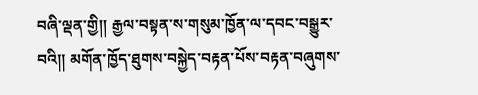བཞི་ལྡན་གྱི།། རྒྱལ་བསྟན་ས་གསུམ་ཁྱོན་ལ་དབང་བསྒྱུར་བའི།། མགོན་ཁྱོད་ཐུགས་བསྐྱེད་བརྟན་པོས་བརྟན་བཞུགས་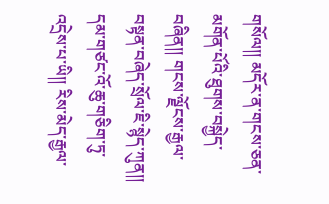གསོལ།། མདོར་ན་གངས་ཅན་མགོན་པོའི་ཐུགས་བསྐྱེད་བཞིན།། གངས་ལྗོངས་རྒྱལ་བསྟན་བཞེད་སྲོལ་ཇི་སྙེད་ཀུན།། དམ་གཙང་འོ་ཆུ་གཅིག་ཏུ་འདྲེས་པ་ཡི།། རིས་མེད་རྒྱལ་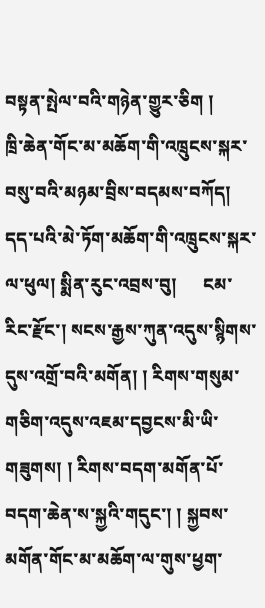བསྟན་སྤེལ་བའི་གཉེན་གྱུར་ཅིག །
ཁྲི་ཆེན་གོང་མ་མཆོག་གི་འཁྲུངས་སྐར་བསུ་བའི་མཉམ་བྲིས་བདམས་བཀོད།
དད་པའི་མེ་ཏོག་མཆོག་གི་འཁྲུངས་སྐར་ལ་ཕུལ། སྨིན་རུང་འབྲས་བུ།      ངམ་རིང་རྫོང་། སངས་རྒྱས་ཀུན་འདུས་སྙིགས་དུས་འགྲོ་བའི་མགོན། ། རིགས་གསུམ་གཅིག་འདུས་འཇམ་དབྱངས་མི་ཡི་གཟུགས། ། རིགས་བདག་མགོན་པོ་བདག་ཆེན་ས་སྐྱའི་གདུང་། ། སྐྱབས་མགོན་གོང་མ་མཆོག་ལ་གུས་ཕྱག་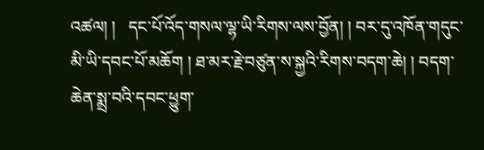འཚལ། །   དང་པོ་འོད་གསལ་ལྷ་ཡི་རིགས་ལས་བྱོན། ། བར་དུ་འཁོན་གདུང་མི་ཡི་དབང་པོ་མཆོག ། ཐ་མར་རྗེ་བཙུན་ས་སྐྱའི་རིགས་བདག་ཆེ། ། བདག་ཆེན་སྨྲ་བའི་དབང་ཕྱུག་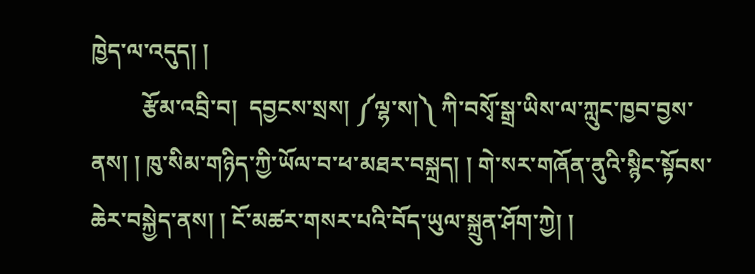ཁྱེད་ལ་འདུད། །
         རྩོམ་འབྲི་བ།  དབྱངས་སྲས། ༼ལྷ་ས།༽ ཀི་བསྭོ་སྒྲ་ཡིས་ལ་ཀླུང་ཁྱབ་བྱས་ནས། ། ཁུ་སིམ་གཉིད་ཀྱི་ཡོལ་བ་ཕ་མཐར་བསྐྲད། ། གེ་སར་གཞོན་ནུའི་སྙིང་སྟོབས་ཆེར་བསྐྱེད་ནས། ། ངོ་མཚར་གསར་པའི་བོད་ཡུལ་སྐྲུན་ཤོག་ཀྱེ། །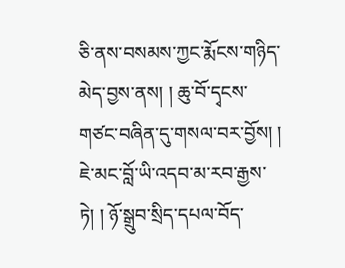ཅི་ནས་བསམས་ཀྱང་རྨོངས་གཉིད་མེད་བྱས་ནས། ། ཆུ་བོ་དྭངས་གཙང་བཞིན་དུ་གསལ་བར་བྱོས། ། ཇེ་མང་བློ་ཡི་འདབ་མ་རབ་རྒྱས་ཏེ། ། ཉོ་སྒྲུབ་སྲིད་དཔལ་བོད་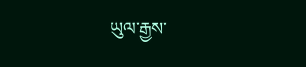ཡུལ་རྒྱས་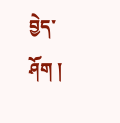བྱེད་ཤོག །